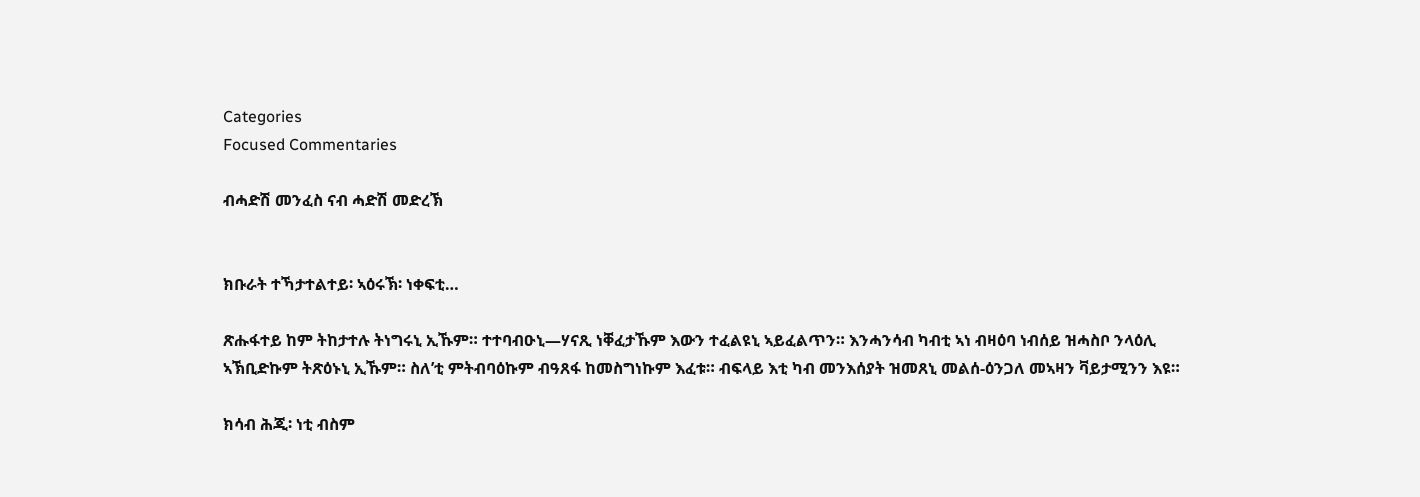Categories
Focused Commentaries

ብሓድሽ መንፈስ ናብ ሓድሽ መድረኽ


ክቡራት ተኻታተልተይ፡ ኣዕሩኽ፡ ነቀፍቲ…

ጽሑፋተይ ከም ትከታተሉ ትነግሩኒ ኢኹም። ተተባብዑኒ—ሃናጺ ነቐፈታኹም እውን ተፈልዩኒ ኣይፈልጥን። እንሓንሳብ ካብቲ ኣነ ብዛዕባ ነብሰይ ዝሓስቦ ንላዕሊ ኣኽቢድኩም ትጽዕኑኒ ኢኹም። ስለ’ቲ ምትብባዕኩም ብዓጸፋ ከመስግነኩም እፈቱ። ብፍላይ እቲ ካብ መንእሰያት ዝመጸኒ መልሰ-ዕንጋለ መኣዛን ቫይታሚንን እዩ።

ክሳብ ሕጂ፡ ነቲ ብስም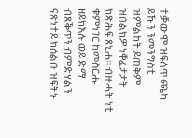ተቓውሞ ዝፍለጥ ጫካ ይኹን ንመንግስቲ ዝምልከት ይጠቅም ዝበልክዎ ነቐፈታታት ክጽሕፍ ጸኒሐ። ብዙሓት ነቲ ቁምነገር ከመስርሑ ዘይክእሉ ወይ ድማ ብጸቕጥን ብምድሃልን ናጽነተይ ክሰልቡ ዝፍትኑ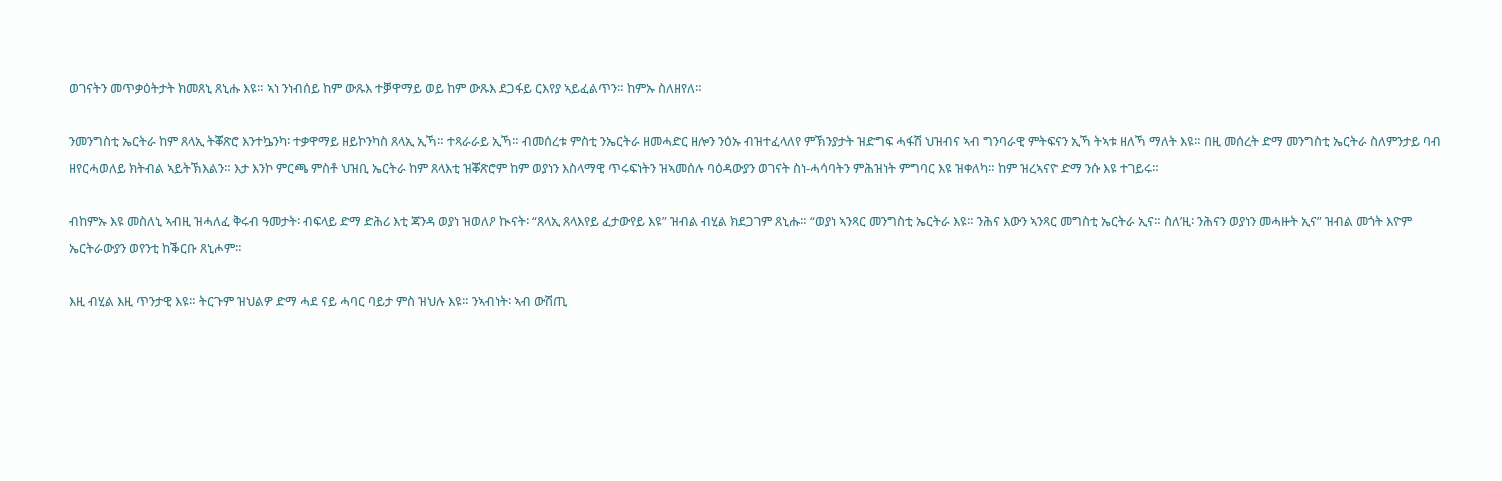ወገናትን መጥቃዕትታት ክመጸኒ ጸኒሑ እዩ። ኣነ ንነብሰይ ከም ውጹእ ተቓዋማይ ወይ ከም ውጹእ ደጋፋይ ርእየያ ኣይፈልጥን። ከምኡ ስለዘየለ።

ንመንግስቲ ኤርትራ ከም ጸላኢ ትቖጽሮ እንተኴንካ፡ ተቃዋማይ ዘይኮንካስ ጸላኢ ኢኻ። ተጻራራይ ኢኻ። ብመሰረቱ ምስቲ ንኤርትራ ዘመሓድር ዘሎን ንዕኡ ብዝተፈላለየ ምኽንያታት ዝድግፍ ሓፋሽ ህዝብና ኣብ ግንባራዊ ምትፍናን ኢኻ ትኣቱ ዘለኻ ማለት እዩ። በዚ መሰረት ድማ መንግስቲ ኤርትራ ስለምንታይ ባብ ዘየርሓወለይ ክትብል ኣይትኽእልን። እታ እንኮ ምርጫ ምስቶ ህዝቢ ኤርትራ ከም ጸላእቲ ዝቖጽሮም ከም ወያነን እስላማዊ ጥሩፍነትን ዝኣመሰሉ ባዕዳውያን ወገናት ስነ-ሓሳባትን ምሕዝነት ምግባር እዩ ዝቀለካ። ከም ዝረኣናዮ ድማ ንሱ እዩ ተገይሩ።

ብከምኡ እዩ መስለኒ ኣብዚ ዝሓለፈ ቅሩብ ዓመታት፡ ብፍላይ ድማ ድሕሪ እቲ ጃንዳ ወያነ ዝወለዖ ኲናት፡ “ጸላኢ ጸላእየይ ፈታውየይ እዩ” ዝብል ብሂል ክደጋገም ጸኒሑ። “ወያነ ኣንጻር መንግስቲ ኤርትራ እዩ። ንሕና እውን ኣንጻር መግስቲ ኤርትራ ኢና። ስለ’ዚ፡ ንሕናን ወያነን መሓዙት ኢና” ዝብል መጎት እዮም ኤርትራውያን ወየንቲ ከቕርቡ ጸኒሖም።

እዚ ብሂል እዚ ጥንታዊ እዩ። ትርጉም ዝህልዎ ድማ ሓደ ናይ ሓባር ባይታ ምስ ዝህሉ እዩ። ንኣብነት፡ ኣብ ውሽጢ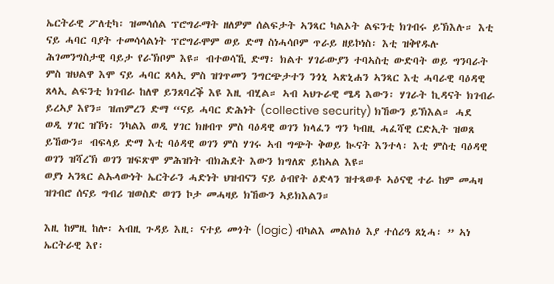ኤርትራዊ ፖለቲካ፡ ዝመሳሰል ፕሮግራማት ዘለዎም ሰልፍታት ኣንጻር ካልኦት ልፍንቲ ክገብሩ ይኽእሉ። እቲ ናይ ሓባር ባያት ተመሳሳልነት ፕሮግራሞም ወይ ድማ ስነሓሳቦም ጥራይ ዘይኮነስ፡ እቲ ዝቅየዱሉ ሕገመንግስታዊ ባይታ የራኽቦም እዩ። ብተወሳኺ ድማ፡ ክልተ ሃገራውያን ተባኣስቲ ውድባት ወይ ግንባራት ምስ ዝህልዋ እሞ ናይ ሓባር ጸላኢ ምስ ዝገጥመን ንግርጭታተን ንጎኒ ኣጽኒሐን ኣንጻር እቲ ሓባራዊ ባዕዳዊ ጸላኢ ልፍንቲ ክገብራ ከለዋ ይንጸባረቕ እዩ እዚ ብሂል። ኣብ ኣህጉራዊ ሜዳ እውን፡ ሃገራት ኪዳናት ክገብራ ይረኣያ እየን። ዝጠምረን ድማ “ናይ ሓባር ድሕነት (collective security) ክኸውን ይኽእል። ሓደ ወዲ ሃገር ዝኾነ፡ ንካልእ ወዲ ሃገር ክዘብጥ ምስ ባዕዳዊ ወገን ክላፈን ግን ካብዚ ሓፈሻዊ ርድኢት ዝወጸ ይኸውን። ብፍላይ ድማ እቲ ባዕዳዊ ወገን ምስ ሃገሩ ኣብ ግጭት ቅወይ ኲናት እንተላ፡ እቲ ምስቲ ባዕዳዊ ወገን ዝሻረኽ ወገን ዝፍጽሞ ምሕዝነት ብክሕደት እውን ክግለጽ ይከኣል እዩ።
ወያነ ኣንጻር ልኡላውነት ኤርትራን ሓድነት ህዝብናን ናይ ዕብየት ዕድላን ዝተጻወቶ ኣዕናዊ ተራ ከም መሓዛ ዝገብሮ ሰናይ ግብሪ ዝወስድ ወገን ኮታ መሓዛይ ክኸውን ኣይክእልን።

እዚ ከምዚ ከሎ፡ ኣብዚ ጉዳይ እዚ፡ ናተይ መጎት (logic) ብካልእ መልክዕ እያ ተሰሪዓ ጸኒሓ፡ ” ኣነ ኤርትራዊ እየ፡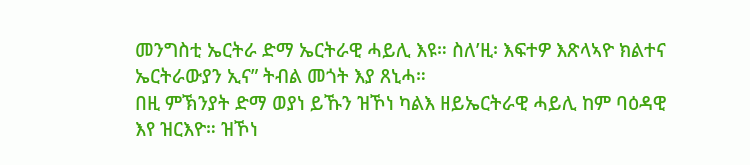መንግስቲ ኤርትራ ድማ ኤርትራዊ ሓይሊ እዩ። ስለ’ዚ፡ እፍተዎ እጽላኣዮ ክልተና ኤርትራውያን ኢና” ትብል መጎት እያ ጸኒሓ።
በዚ ምኽንያት ድማ ወያነ ይኹን ዝኾነ ካልእ ዘይኤርትራዊ ሓይሊ ከም ባዕዳዊ እየ ዝርእዮ። ዝኾነ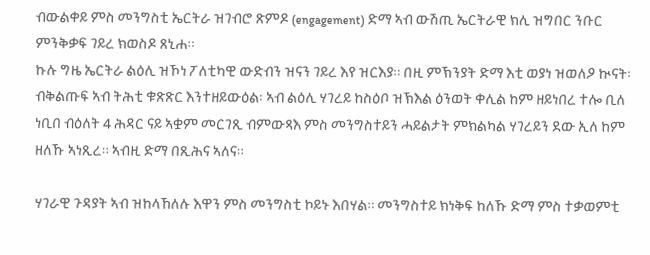ብውልቀይ ምስ መንግስቲ ኤርትራ ዝገብሮ ጽምዶ (engagement) ድማ ኣብ ውሽጢ ኤርትራዊ ክሊ ዝግበር ንቡር ምንቅቃፍ ገይረ ክወስዶ ጸኒሐ።
ኩሉ ግዜ ኤርትራ ልዕሊ ዝኾነ ፖለቲካዊ ውድብን ዝናን ገይረ እየ ዝርእያ። በዚ ምኽንያት ድማ እቲ ወያነ ዝወለዖ ኲናት፡ ብቅልጡፍ ኣብ ትሕቲ ቁጽጽር እንተዘይውዕል፡ ኣብ ልዕሊ ሃገረይ ከስዕቦ ዝኽእል ዕንወት ቀሊል ከም ዘይነበረ ተሎ ቢለ ነቢበ ብዕለት 4 ሕዳር ናይ ኣቋም መርገጺ ብምውጻእ ምስ መንግስተይን ሓይልታት ምክልካል ሃገረይን ደው ኢለ ከም ዘለኹ ኣነጺረ። ኣብዚ ድማ በጺሕና ኣለና።

ሃገራዊ ጉዳያት ኣብ ዝከላኸለሉ እዋን ምስ መንግስቲ ኮይኑ እበሃል። መንግስተይ ክነቅፍ ከለኹ ድማ ምስ ተቃወምቲ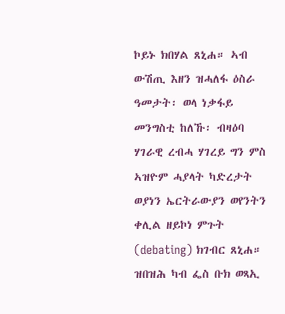ኮይኑ ክበሃል ጸኒሐ። ኣብ ውሽጢ እዘን ዝሓለፋ ዕስራ ዓመታት፡ ወላ ነቃፋይ መንግስቲ ከለኹ፡ ብዛዕባ ሃገራዊ ረብሓ ሃገረይ ግን ምስ ኣዝዮም ሓያላት ካድረታት ወያነን ኤርትራውያን ወየንትን ቀሊል ዘይኮነ ምጉት (debating) ክገብር ጸኒሐ። ዝበዝሕ ካብ ፌስ ቡክ ወጻኢ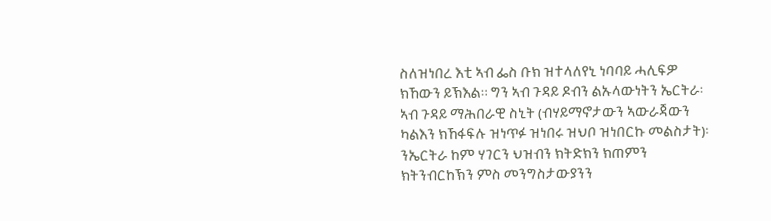ስለዝነበረ እቲ ኣብ ፌስ ቡክ ዝተላለየኒ ነባባይ ሓሊፍዎ ክኸውን ይኽእል። ግን ኣብ ጉዳይ ዶብን ልኡላውነትን ኤርትራ፡ ኣብ ጉዳይ ማሕበራዊ ስኒት (ብሃይማኖታውን ኣውራጃውን ካልእን ክኸፋፍሉ ዝነጥፉ ዝነበሩ ዝህቦ ዝነበርኩ መልስታት)፡ ንኤርትራ ከም ሃገርን ህዝብን ክትድክን ክጠምን ክትንብርከኽን ምስ መንግስታውያንን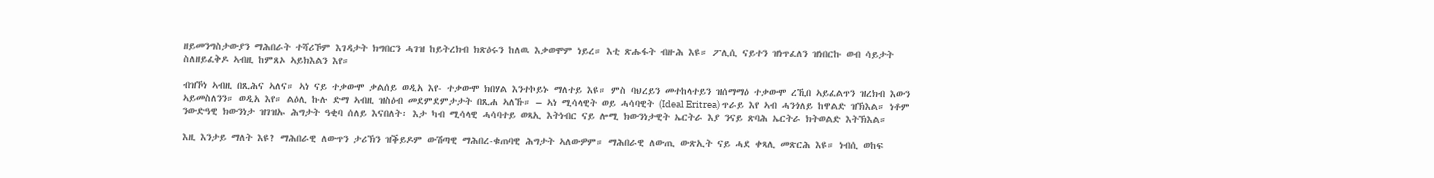ዘይመንግስታውያን ማሕበራት ተሻሪኾም እገዳታት ክግበርን ሓገዝ ከይትረክብ ክጽዕሩን ከለዉ እቃወሞም ነይረ። እቲ ጽሑፋት ብዙሕ እዩ። ፖሊሲ ናይተን ዝነጥፈለን ዝነበርኩ ወብ ሳይታት ስለዘይፈቅዶ ኣብዚ ከምጸኦ ኣይክእልን እየ።

ብዝኾነ ኣብዚ በጺሕና ኣለና። ኣነ ናይ ተቃውሞ ቃልሰይ ወዲአ እየ- ተቃውሞ ክበሃል እንተኮይኑ ማለተይ እዩ። ምስ ባህረይን መተከላተይን ዝሰማማዕ ተቃውሞ ረኺበ ኣይፈልጥን ዝረክብ እውን ኣይመስለንን። ወዲአ እየ። ልዕሊ ኩሉ ድማ ኣብዚ ዝስዕብ መደምደምታታት በጺሐ ኣለኹ። – ኣነ ሚሳላዊት ወይ ሓሳባዊት (Ideal Eritrea) ጥራይ እየ ኣብ ሓንጎለይ ከዋልድ ዝኽእል። ነቶም ንውድዓዊ ክውንነታ ዝገዝኡ ሕግታት ዓቂባ ሰለይ እናበለት፡ እታ ካብ ሚሳላዊ ሓሳባተይ ወጻኢ እትነብር ናይ ሎሚ ክውንነታዊት ኤርትራ እያ ንናይ ጽባሕ ኤርትራ ክትወልድ እትኽእል።

እዚ እንታይ ማለት እዩ? ማሕበራዊ ለውጥን ታሪኽን ዝቕይዶም ውሽጣዊ ማሕበረ-ቁጠባዊ ሕግታት ኣለውዎም። ማሕበራዊ ለውጢ ውጽኢት ናይ ሓደ ቀጻሊ መጽርሕ እዩ። ነብሲ ወከፍ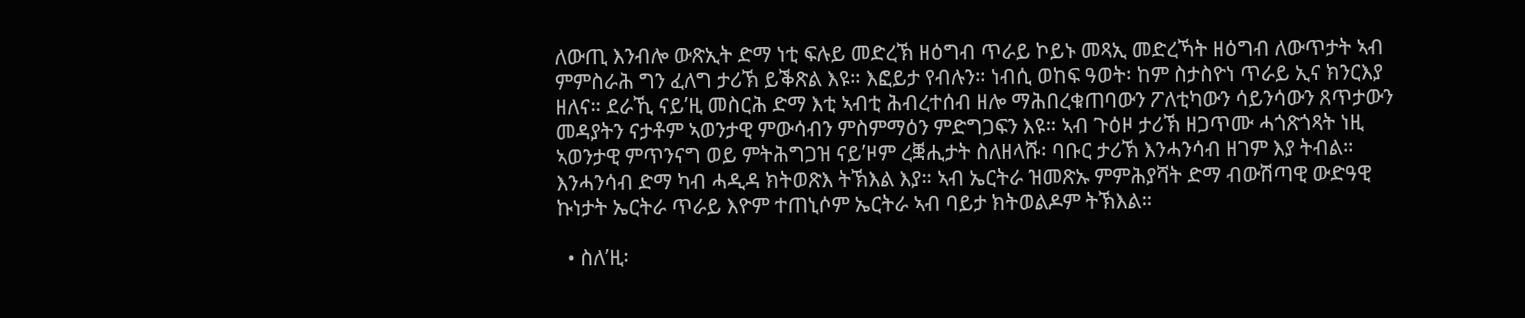ለውጢ እንብሎ ውጽኢት ድማ ነቲ ፍሉይ መድረኽ ዘዕግብ ጥራይ ኮይኑ መጻኢ መድረኻት ዘዕግብ ለውጥታት ኣብ ምምስራሕ ግን ፈለግ ታሪኽ ይቕጽል እዩ። እፎይታ የብሉን። ነብሲ ወከፍ ዓወት፡ ከም ስታስዮነ ጥራይ ኢና ክንርእያ ዘለና። ደራኺ ናይ’ዚ መስርሕ ድማ እቲ ኣብቲ ሕብረተሰብ ዘሎ ማሕበረቁጠባውን ፖለቲካውን ሳይንሳውን ጸጥታውን መዳያትን ናታቶም ኣወንታዊ ምውሳብን ምስምማዕን ምድግጋፍን እዩ። ኣብ ጉዕዞ ታሪኽ ዘጋጥሙ ሓጎጽጎጻት ነዚ ኣወንታዊ ምጥንናግ ወይ ምትሕግጋዝ ናይ’ዞም ረቛሒታት ስለዘላሹ፡ ባቡር ታሪኽ እንሓንሳብ ዘገም እያ ትብል። እንሓንሳብ ድማ ካብ ሓዲዳ ክትወጽእ ትኽእል እያ። ኣብ ኤርትራ ዝመጽኡ ምምሕያሻት ድማ ብውሽጣዊ ውድዓዊ ኩነታት ኤርትራ ጥራይ እዮም ተጠኒሶም ኤርትራ ኣብ ባይታ ክትወልዶም ትኽእል።

  • ስለ’ዚ፡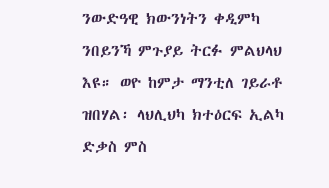ንውድዓዊ ክውንነትን ቀዲምካ ንበይንኻ ምጉያይ ትርፉ ምልህላህ እዩ። ወዮ ከምታ ማንቲለ ገይራቶ ዝበሃል፡ ላህሊህካ ክተዕርፍ ኢልካ ድቃስ ምስ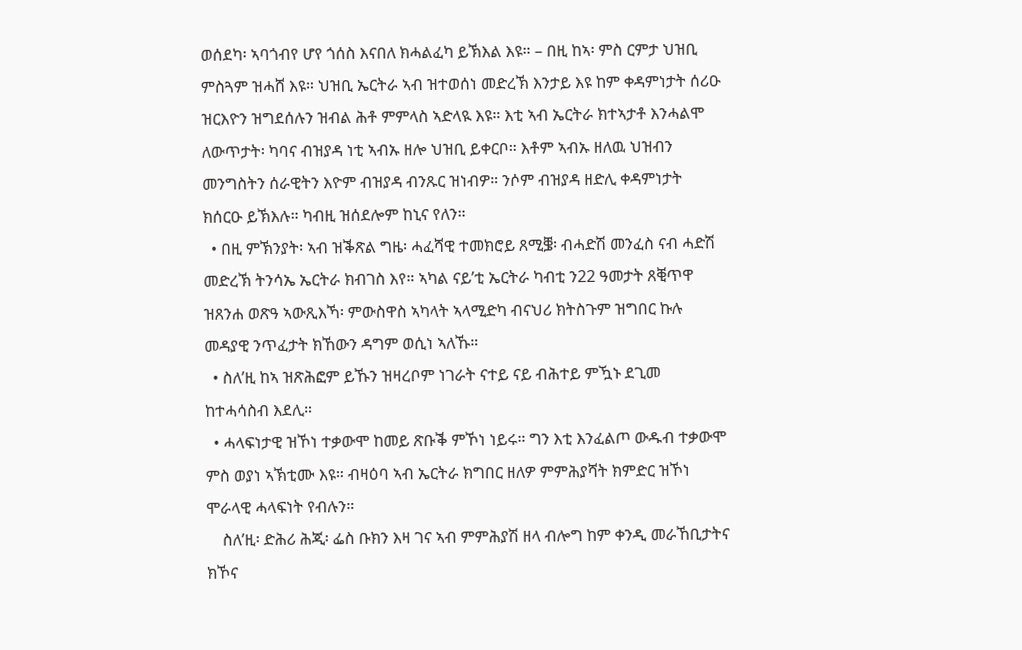ወሰደካ፡ ኣባጎብየ ሆየ ጎሰስ እናበለ ክሓልፈካ ይኽእል እዩ። – በዚ ከኣ፡ ምስ ርምታ ህዝቢ ምስጓም ዝሓሸ እዩ። ህዝቢ ኤርትራ ኣብ ዝተወሰነ መድረኽ እንታይ እዩ ከም ቀዳምነታት ሰሪዑ ዝርእዮን ዝግደሰሉን ዝብል ሕቶ ምምላስ ኣድላዪ እዩ። እቲ ኣብ ኤርትራ ክተኣታቶ እንሓልሞ ለውጥታት፡ ካባና ብዝያዳ ነቲ ኣብኡ ዘሎ ህዝቢ ይቀርቦ። እቶም ኣብኡ ዘለዉ ህዝብን መንግስትን ሰራዊትን እዮም ብዝያዳ ብንጹር ዝነብዎ። ንሶም ብዝያዳ ዘድሊ ቀዳምነታት ክሰርዑ ይኽእሉ። ካብዚ ዝሰደሎም ከኒና የለን።
  • በዚ ምኽንያት፡ ኣብ ዝቕጽል ግዜ፡ ሓፈሻዊ ተመክሮይ ጸሚቜ፡ ብሓድሽ መንፈስ ናብ ሓድሽ መድረኽ ትንሳኤ ኤርትራ ክብገስ እየ። ኣካል ናይ’ቲ ኤርትራ ካብቲ ን22 ዓመታት ጸቒጥዋ ዝጸንሐ ወጽዓ ኣውጺእኻ፡ ምውስዋስ ኣካላት ኣላሚድካ ብናህሪ ክትስጉም ዝግበር ኩሉ መዳያዊ ንጥፈታት ክኸውን ዳግም ወሲነ ኣለኹ።
  • ስለ’ዚ ከኣ ዝጽሕፎም ይኹን ዝዛረቦም ነገራት ናተይ ናይ ብሕተይ ምዃኑ ደጊመ ከተሓሳስብ እደሊ።
  • ሓላፍነታዊ ዝኾነ ተቃውሞ ከመይ ጽቡቕ ምኾነ ነይሩ። ግን እቲ እንፈልጦ ውዱብ ተቃውሞ ምስ ወያነ ኣኽቲሙ እዩ። ብዛዕባ ኣብ ኤርትራ ክግበር ዘለዎ ምምሕያሻት ክምድር ዝኾነ ሞራላዊ ሓላፍነት የብሉን።
    ስለ’ዚ፡ ድሕሪ ሕጂ፡ ፌስ ቡክን እዛ ገና ኣብ ምምሕያሽ ዘላ ብሎግ ከም ቀንዲ መራኸቢታትና ክኾና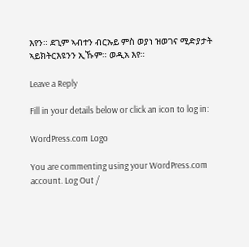እየን። ደጊም ኣብተን ብርኡይ ምስ ወያነ ዝወገና ሚድያታት ኣይክትርእዩንን ኢኹም። ወዲአ እየ።

Leave a Reply

Fill in your details below or click an icon to log in:

WordPress.com Logo

You are commenting using your WordPress.com account. Log Out /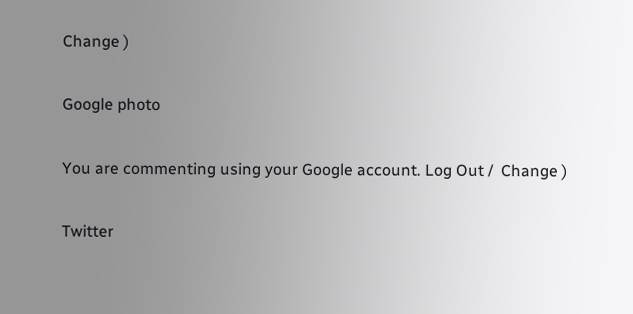Change )

Google photo

You are commenting using your Google account. Log Out /  Change )

Twitter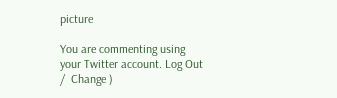picture

You are commenting using your Twitter account. Log Out /  Change )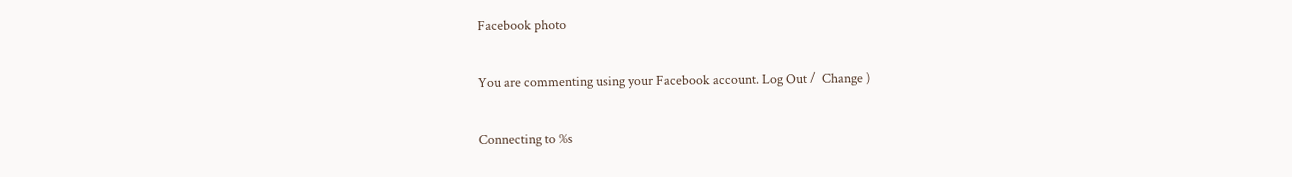Facebook photo

You are commenting using your Facebook account. Log Out /  Change )

Connecting to %s